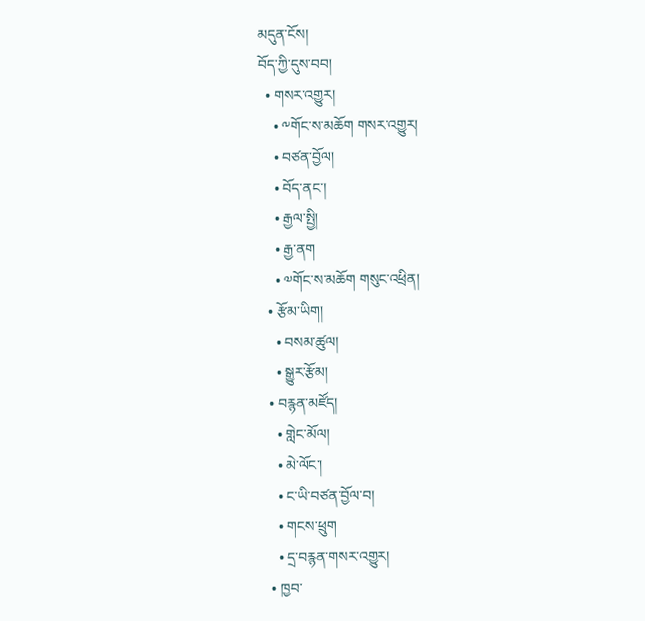མདུན་ངོས།
བོད་ཀྱི་དུས་བབ།
  • གསར་འགྱུར།
    • ༸གོང་ས་མཆོག གསར་འགྱུར།
    • བཙན་བྱོལ།
    • བོད་ནང་།
    • རྒྱལ་སྤྱི།
    • རྒྱ་ནག
    • ༧གོང་ས་མཆོག གསུང་འཕྲིན།
  • རྩོམ་ཡིག།
    • བསམ་ཚུལ།
    • སྒྱུར་རྩོམ།
  • བརྙན་མཛོད།
    • གླེང་མོལ།
    • མེ་ལོང་།
    • ང་ཡི་བཙན་བྱོལ་བ།
    • གངས་ཕྲུག
    • དྲ་བརྙན་གསར་འགྱུར།
  • ཁྱབ་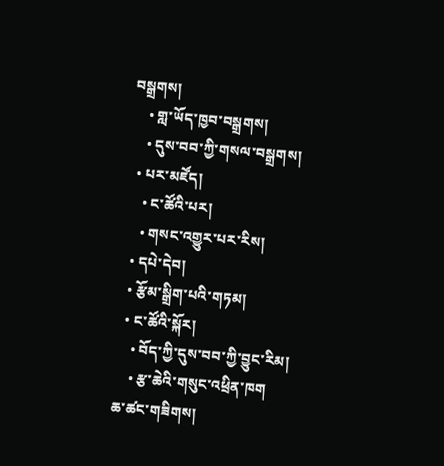བསྒྲགས།
    • གླ་ཡོད་ཁྱབ་བསྒྲགས།
    • དུས་བབ་ཀྱི་གསལ་བསྒྲགས།
  • པར་མཛོད།
    • ང་ཚོའི་པར།
    • གསང་འགྱུར་པར་རིས།
  • དཔེ་དེབ།
  • རྩོམ་སྒྲིག་པའི་གཏམ།
  • ང་ཚོའི་སྐོར།
    • བོད་ཀྱི་དུས་བབ་ཀྱི་བྱུང་རིམ།
    • རྩ་ཆེའི་གསུང་འཕྲིན་ཁག
ཆ་ཚང་གཟིགས།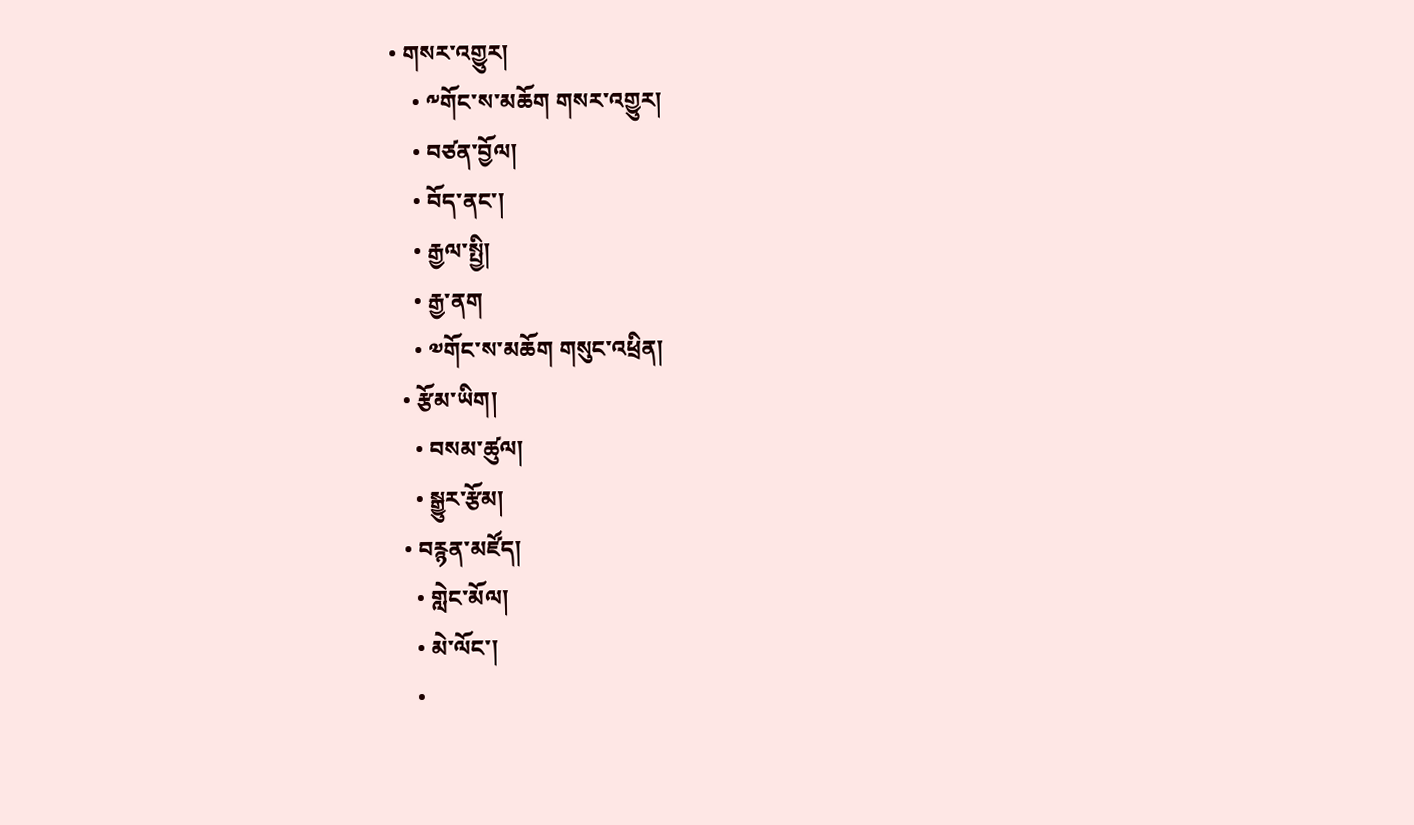• གསར་འགྱུར།
    • ༸གོང་ས་མཆོག གསར་འགྱུར།
    • བཙན་བྱོལ།
    • བོད་ནང་།
    • རྒྱལ་སྤྱི།
    • རྒྱ་ནག
    • ༧གོང་ས་མཆོག གསུང་འཕྲིན།
  • རྩོམ་ཡིག།
    • བསམ་ཚུལ།
    • སྒྱུར་རྩོམ།
  • བརྙན་མཛོད།
    • གླེང་མོལ།
    • མེ་ལོང་།
    •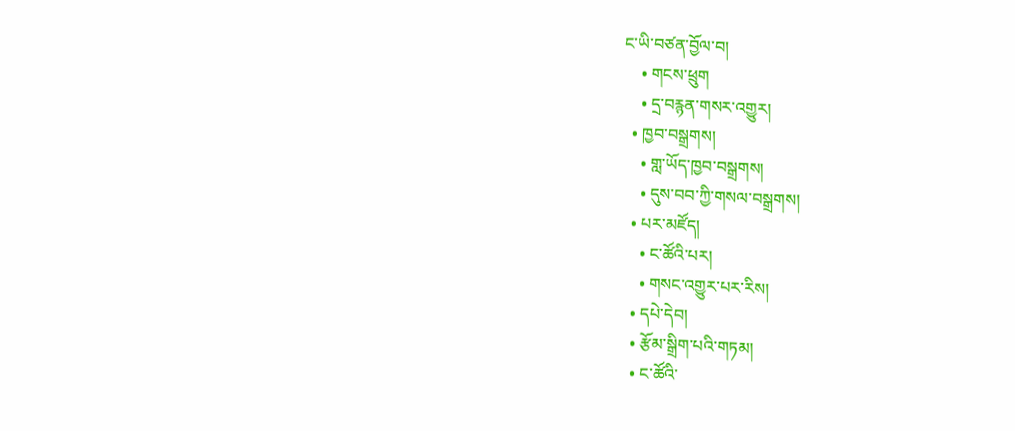ང་ཡི་བཙན་བྱོལ་བ།
    • གངས་ཕྲུག
    • དྲ་བརྙན་གསར་འགྱུར།
  • ཁྱབ་བསྒྲགས།
    • གླ་ཡོད་ཁྱབ་བསྒྲགས།
    • དུས་བབ་ཀྱི་གསལ་བསྒྲགས།
  • པར་མཛོད།
    • ང་ཚོའི་པར།
    • གསང་འགྱུར་པར་རིས།
  • དཔེ་དེབ།
  • རྩོམ་སྒྲིག་པའི་གཏམ།
  • ང་ཚོའི་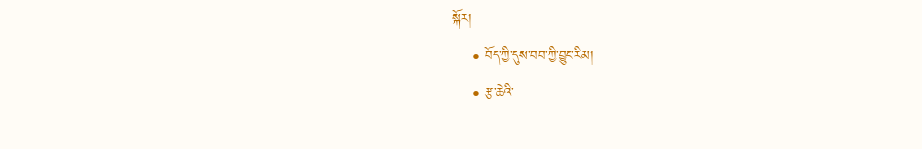སྐོར།
    • བོད་ཀྱི་དུས་བབ་ཀྱི་བྱུང་རིམ།
    • རྩ་ཆེའི་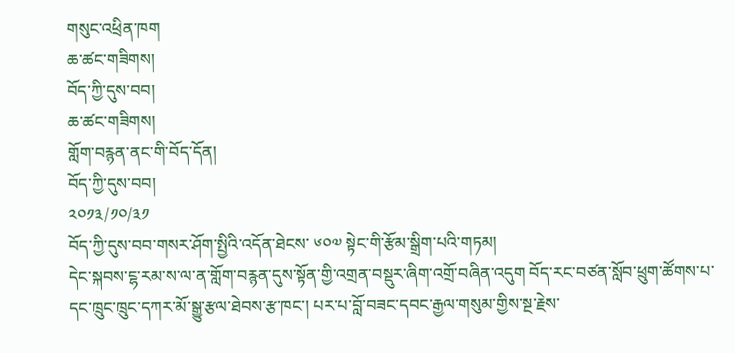གསུང་འཕྲིན་ཁག
ཆ་ཚང་གཟིགས།
བོད་ཀྱི་དུས་བབ།
ཆ་ཚང་གཟིགས།
གློག་བརྙན་ནང་གི་བོད་དོན།
བོད་ཀྱི་དུས་བབ།
༢༠༡༣/༡༠/༣༡
བོད་ཀྱི་དུས་བབ་གསར་ཤོག་སྤྱིའི་འདོན་ཐེངས་ ༦༠༧ སྟེང་གི་རྩོམ་སྒྲིག་པའི་གཏམ།
དེང་སྐབས་ངྷ་རམ་ས་ལ་ན་གློག་བརྙན་དུས་སྟོན་གྱི་འགྲན་བསྡུར་ཞིག་འགྲོ་བཞིན་འདུག བོད་རང་བཙན་སློབ་ཕྲུག་ཚོགས་པ་དང་ཁྲུང་ཁྲུང་དཀར་མོ་སྒྱུ་རྩལ་ཐེབས་རྩ་ཁང་། པར་པ་བློ་བཟང་དབང་རྒྱལ་གསུམ་གྱིས་སྔ་རྗེས་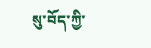སུ་བོད་ཀྱི་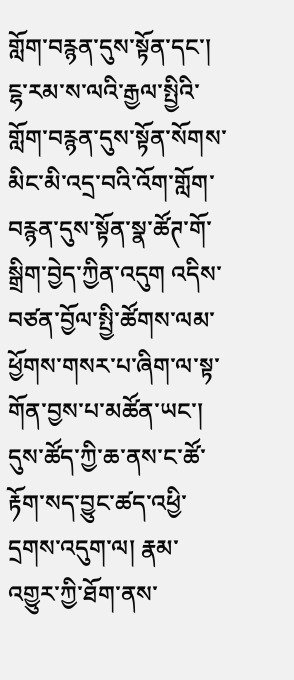གློག་བརྙན་དུས་སྟོན་དང་། ངྷ་རམ་ས་ལའི་རྒྱལ་སྤྱིའི་གློག་བརྙན་དུས་སྟོན་སོགས་མིང་མི་འདྲ་བའི་འོག་གློག་བརྙན་དུས་སྟོན་སྣ་ཚོཊ་གོ་སྒྲིག་བྱེད་ཀྱིན་འདུག འདིས་བཙན་བྱོལ་སྤྱི་ཚོགས་ལམ་ཕྱོགས་གསར་པ་ཞིག་ལ་སྟ་གོན་བྱས་པ་མཚོན་ཡང་། དུས་ཚོད་ཀྱི་ཆ་ནས་ང་ཚོ་རྟོག་སད་བྱུང་ཚད་འཕྱི་དྲགས་འདུག་ལ། རྣམ་འགྱུར་ཀྱི་ཐོག་ནས་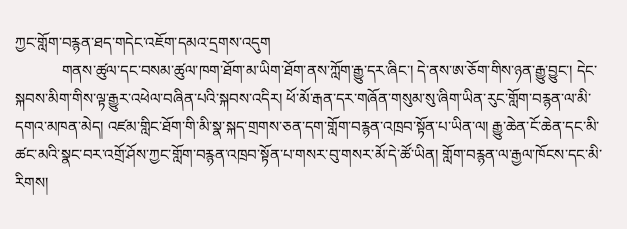ཀྱང་གློག་བརྙན་ཐད་གདེང་འཇོག་དམའ་དྲགས་འདུག
            གནས་ཚུལ་དང་བསམ་ཚུལ་ཁག་ཐོག་མ་ཡིག་ཐོག་ནས་ཀློག་རྒྱུ་དར་ཞིང་། དེ་ནས་ཨ་ཅོག་གིས་ཉན་རྒྱུ་བྱུང་། དེང་སྐབས་མིག་གིས་ལྟ་རྒྱུར་འཕེལ་བཞིན་པའི་སྐབས་འདིར། ཕོ་མོ་རྒན་དར་གཞོན་གསུམ་སུ་ཞིག་ཡིན་རུང་གློག་བརྙན་ལ་མི་དགའ་མཁན་མེད། འཛམ་གླིང་ཐོག་གི་མི་སྣ་སྐད་གྲགས་ཅན་དག་གློག་བརྙན་འཁྲབ་སྟོན་པ་ཡིན་ལ། རྒྱུ་ཆེན་ངོ་ཆེན་དང་མི་ཚང་མའི་སྣང་བར་འགྲོ་ཤོས་ཀྱང་གློག་བརྙན་འཁྲབ་སྟོན་པ་གསར་བུ་གསར་མོ་དེ་ཚོ་ཡིན། གློག་བརྙན་ལ་རྒྱལ་ཁོངས་དང་མི་རིགས།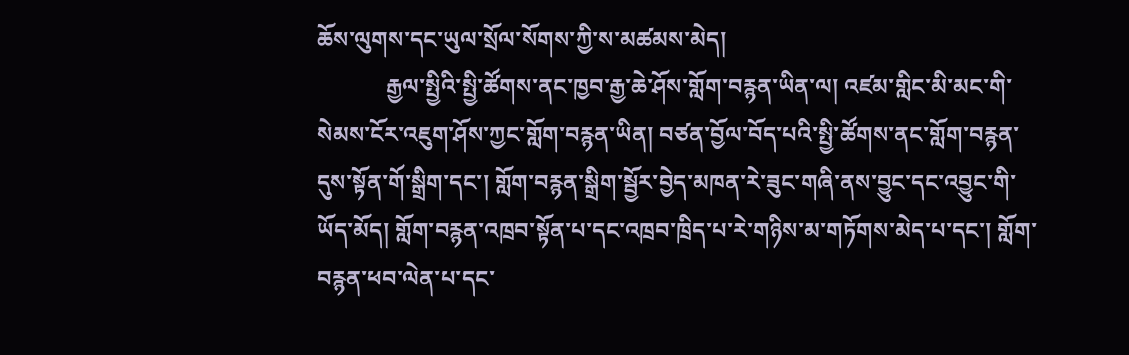ཆོས་ལུགས་དང་ཡུལ་སྲོལ་སོགས་ཀྱི་ས་མཚམས་མེད།
            རྒྱལ་སྤྱིའི་སྤྱི་ཚོགས་ནང་ཁྱབ་རྒྱ་ཆེ་ཤོས་གློག་བརྙན་ཡིན་ལ། འཛམ་གླིང་མི་མང་གི་སེམས་ངོར་འཇུག་ཤོས་ཀྱང་གློག་བརྙན་ཡིན། བཙན་བྱོལ་བོད་པའི་སྤྱི་ཚོགས་ནང་གློག་བརྙན་དུས་སྟོན་གོ་སྒྲིག་དང་། གློག་བརྙན་སྒྲིག་སྦྱོར་བྱེད་མཁན་རེ་ཟུང་གཞི་ནས་བྱུང་དང་འབྱུང་གི་ཡོད་མོད། གློག་བརྙན་འཁྲབ་སྟོན་པ་དང་འཁྲབ་ཁྲིད་པ་རེ་གཉིས་མ་གཏོགས་མེད་པ་དང་། གློག་བརྙན་ཕབ་ལེན་པ་དང་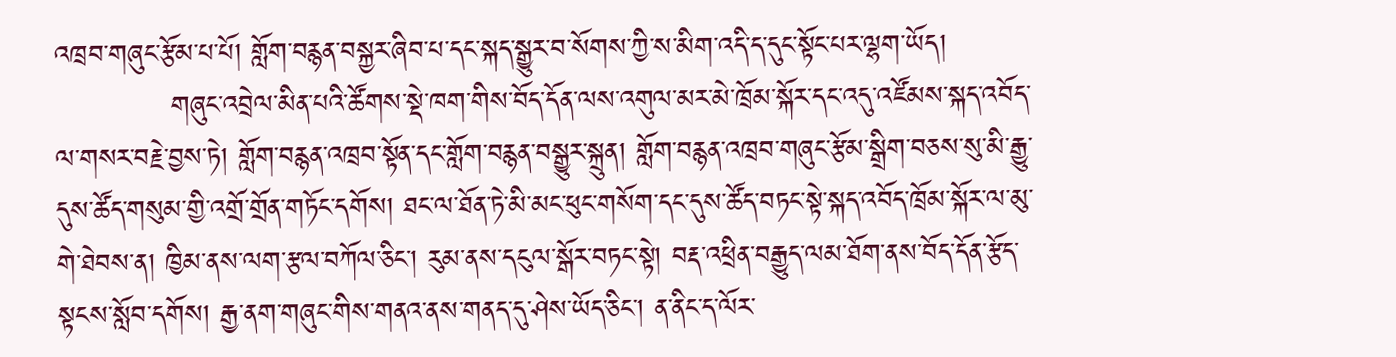འཁྲབ་གཞུང་རྩོམ་པ་པོ། གློག་བརྙན་བསྐྱར་ཞིབ་པ་དང་སྐད་སྒྱུར་བ་སོགས་ཀྱི་ས་མིག་འདི་ད་དུང་སྟོང་པར་ལྷག་ཡོད།
            གཞུང་འབྲེལ་མིན་པའི་ཚོགས་སྡེ་ཁག་གིས་བོད་དོན་ལས་འགུལ་མར་མེ་ཁྲོམ་སྐོར་དང་འདུ་འཛོམས་སྐད་འབོད་ལ་གསར་བརྗེ་བྱས་ཏེ། གློག་བརྙན་འཁྲབ་སྟོན་དང་གློག་བརྙན་བསྒྱུར་སྐྲུན། གློག་བརྙན་འཁྲབ་གཞུང་རྩོམ་སྒྲིག་བཅས་སུ་མི་རྒྱུ་དུས་ཚོད་གསུམ་གྱི་འགྲོ་གྲོན་གཏོང་དགོས། ཐང་ལ་ཐོན་ཏེ་མི་མང་ཕུང་གསོག་དང་དུས་ཚོད་བཏང་སྟེ་སྐད་འབོད་ཁྲོམ་སྐོར་ལ་མུ་གེ་ཐེབས་ན། ཁྱིམ་ནས་ལག་རྩལ་བཀོལ་ཅིང་། རུམ་ནས་དངུལ་སྒོར་བཏང་སྟེ། བརྡ་འཕྲིན་བརྒྱུད་ལམ་ཐོག་ནས་བོད་དོན་རྩོད་སྟངས་སློབ་དགོས། རྒྱ་ནག་གཞུང་གིས་གནའ་ནས་གནད་དུ་ཤེས་ཡོད་ཅིང་། ན་ནིང་ད་ལོར་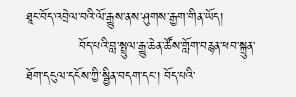ཐཱང་བོད་འབྲེལ་བའི་ལོ་རྒྱུས་ནས་ཤུགས་རྒྱག་གིན་ཡོད།
            བོད་པའི་བླ་སྤྲུལ་རྒྱུ་ཆེན་ཚོས་གློག་བརྙན་ཕབ་སྐྲུན་ཐོག་དངུལ་དངོས་ཀྱི་སྦྱིན་བདག་དང་། བོད་པའི་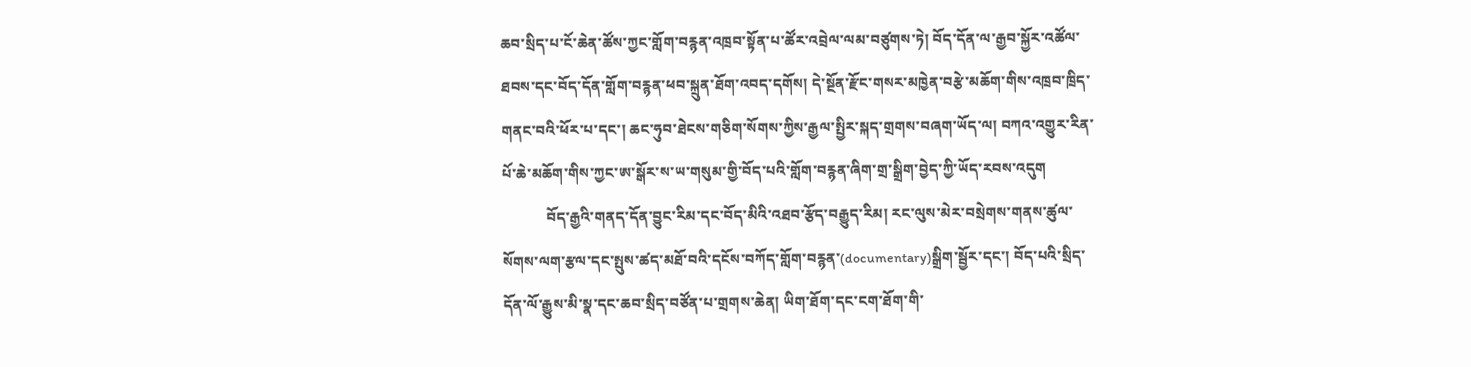ཆབ་སྲིད་པ་ངོ་ཆེན་ཚོས་ཀྱང་གློག་བརྙན་འཁྲབ་སྟོན་པ་ཚོར་འབྲེལ་ལམ་བཙུགས་ཏེ། བོད་དོན་ལ་རྒྱབ་སྐྱོར་འཚོལ་ཐབས་དང་བོད་དོན་གློག་བརྙན་ཕབ་སྐྲུན་ཐོག་འབད་དགོས། དེ་སྔོན་རྫོང་གསར་མཁྱེན་བརྩེ་མཆོག་གིས་འཁྲབ་ཁྲིད་གནང་བའི་ཕོར་པ་དང་། ཆང་ཧུབ་ཐེངས་གཅིག་སོགས་ཀྱིས་རྒྱལ་སྤྱིར་སྐད་གྲགས་བཞག་ཡོད་ལ། བཀའ་འགྱུར་རིན་པོ་ཆེ་མཆོག་གིས་ཀྱང་ཨ་སྒོར་ས་ཡ་གསུམ་གྱི་བོད་པའི་གློག་བརྙན་ཞིག་གྲ་སྒྲིག་བྱེད་ཀྱི་ཡོད་རབས་འདུག
            བོད་རྒྱའི་གནད་དོན་བྱུང་རིམ་དང་བོད་མིའི་འཐབ་རྩོད་བརྒྱུད་རིམ། རང་ལུས་མེར་བསྲེགས་གནས་ཚུལ་སོགས་ལག་རྩལ་དང་སྤུས་ཚད་མཐོ་བའི་དངོས་བཀོད་གློག་བརྙན་(documentary)སྒྲིག་སྦྱོར་དང་། བོད་པའི་སྲིད་དོན་ལོ་རྒྱུས་མི་སྣ་དང་ཆབ་སྲིད་བཙོན་པ་གྲགས་ཆེན། ཡིག་ཐོག་དང་ངག་ཐོག་གི་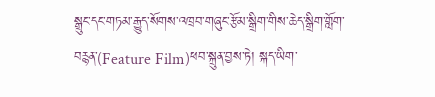སྒྲུང་དང་གཏམ་རྒྱུད་སོགས་འཁྲབ་གཞུང་རྩོམ་སྒྲིག་གིས་ཆེད་སྒྲིག་གློག་བརྙན་(Feature Film)ཕབ་སྐྲུན་བྱས་ཏེ། སྐད་ཡིག་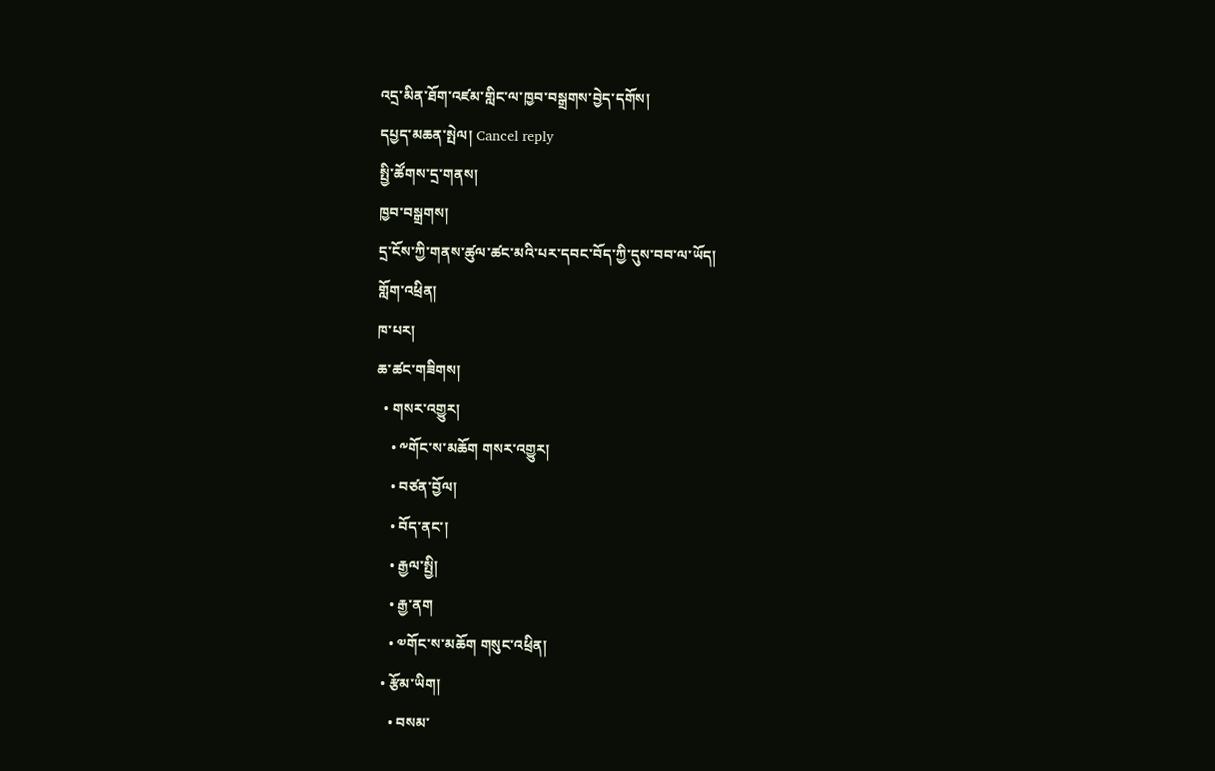འདྲ་མིན་ཐོག་འཛམ་གླིང་ལ་ཁྱབ་བསྒྲགས་བྱེད་དགོས།
དཔྱད་མཆན་སྤེལ། Cancel reply
སྤྱི་ཚོགས་དྲ་གནས།
ཁྱབ་བསྒྲགས།
དྲ་ངོས་ཀྱི་གནས་ཚུལ་ཚང་མའི་པར་དབང་བོད་ཀྱི་དུས་བབ་ལ་ཡོད།
གློག་འཕྲིན།
ཁ་པར།
ཆ་ཚང་གཟིགས།
  • གསར་འགྱུར།
    • ༸གོང་ས་མཆོག གསར་འགྱུར།
    • བཙན་བྱོལ།
    • བོད་ནང་།
    • རྒྱལ་སྤྱི།
    • རྒྱ་ནག
    • ༧གོང་ས་མཆོག གསུང་འཕྲིན།
  • རྩོམ་ཡིག།
    • བསམ་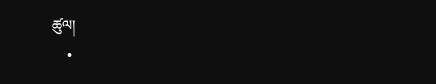ཚུལ།
    •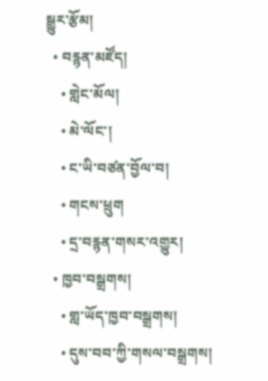སྒྱུར་རྩོམ།
  • བརྙན་མཛོད།
    • གླེང་མོལ།
    • མེ་ལོང་།
    • ང་ཡི་བཙན་བྱོལ་བ།
    • གངས་ཕྲུག
    • དྲ་བརྙན་གསར་འགྱུར།
  • ཁྱབ་བསྒྲགས།
    • གླ་ཡོད་ཁྱབ་བསྒྲགས།
    • དུས་བབ་ཀྱི་གསལ་བསྒྲགས།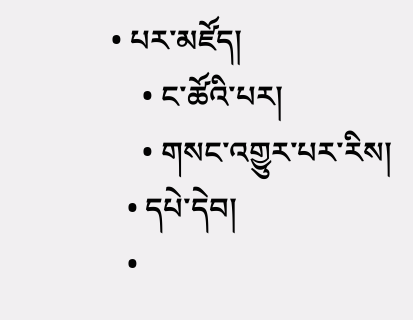• པར་མཛོད།
    • ང་ཚོའི་པར།
    • གསང་འགྱུར་པར་རིས།
  • དཔེ་དེབ།
  •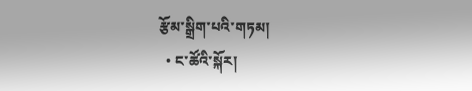རྩོམ་སྒྲིག་པའི་གཏམ།
  • ང་ཚོའི་སྐོར།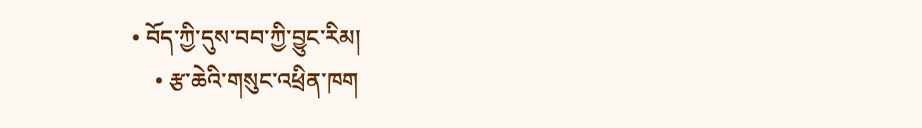• བོད་ཀྱི་དུས་བབ་ཀྱི་བྱུང་རིམ།
    • རྩ་ཆེའི་གསུང་འཕྲིན་ཁག